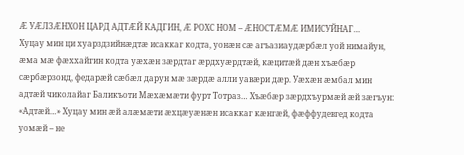Æ УÆЛЗÆНХОН ЦАРД АДТÆЙ КАДГИН, Æ РОХС НОМ – ÆНОСТÆМÆ ИМИСУЙНАГ…
Хуцау мин ци хуарздзийнæдтæ исаккаг кодта, уонæн сæ агъазиаудæрбæл уой нимайун, æма мæ фæххайгин кодта уæхæн зæрдтаг æрдхуæрдтæй, кæцитæй дæн хъæбæр сæрбæрзонд, федарæй сæбæл дарун мæ зæрдæ алли уавæри дæр. Уæхæн æмбал мин адтæй чиколайаг Баликъоти Мæхæмæти фурт Тотраз… Хъæбæр зæрдхъурмæй æй зæгъун: «Адтæй…» Хуцау мин æй алæмæти æхцæуæнæн исаккаг кæнгæй, фæффудевгед кодта уомæй – не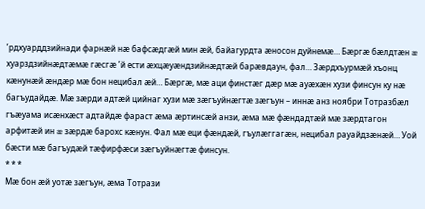’рдхуарддзийнади фарнæй нæ бафсæдгæй мин æй, байагурдта æносон дуйнемæ… Бæргæ бæлдтæн æ хуарздзийнæдтæмæ гæсгæ ’й ести æхцæуæндзийнæдтæй барæвдаун, фал… Зæрдхъурмæй хъонц кæнунæй æндæр мæ бон нецибал æй… Бæргæ, мæ аци финстæг дæр мæ ауæхæн хузи финсун ку нæ багъудайдæ. Мæ зæрди адтæй цийнаг хузи мæ зæгъуйнæгтæ зæгъун – иннæ анз ноябри Тотразбæл гъæуама исæнхæст адтайдæ фараст æма æртинсæй анзи, æма мæ фæндадтæй мæ зæрдтагон арфитæй ин æ зæрдæ барохс кæнун. Фал мæ еци фæндæй, гъулæггагæн, нецибал рауайдзæнæй… Уой бæсти мæ багъудæй тæфирфæси зæгъуйнæгтæ финсун.
* * *
Мæ бон æй уотæ зæгъун, æма Тотрази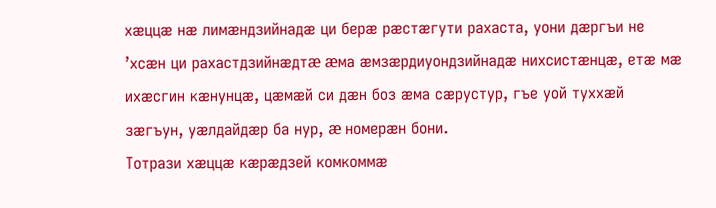хæццæ нæ лимæндзийнадæ ци берæ рæстæгути рахаста, уони дæргъи не ’хсæн ци рахастдзийнæдтæ æма æмзæрдиуондзийнадæ нихсистæнцæ, етæ мæ ихæсгин кæнунцæ, цæмæй си дæн боз æма сæрустур, гъе уой туххæй зæгъун, уæлдайдæр ба нур, æ номерæн бони.
Тотрази хæццæ кæрæдзей комкоммæ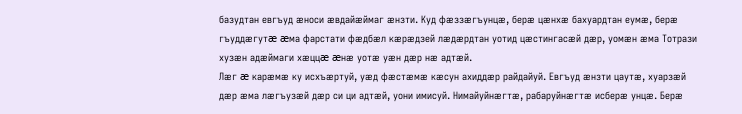базудтан евгъуд æноси æвдайæймаг æнзти. Куд фæззæгъунцæ, берæ цæнхæ бахуардтан еумæ, берæ гъуддæгутæ æма фарстати фæдбæл кæрæдзей лæдæрдтан уотид цæстингасæй дæр, уомæн æма Тотрази хузæн адæймаги хæццæ æнæ уотæ уæн дæр нæ адтæй.
Лæг æ карæмæ ку исхъæртуй, уæд фæстæмæ кæсун ахиддæр райдайуй. Евгъуд æнзти цаутæ, хуарзæй дæр æма лæгъузæй дæр си ци адтæй, уони имисуй. Нимайуйнæгтæ, рабаруйнæгтæ исберæ унцæ. Берæ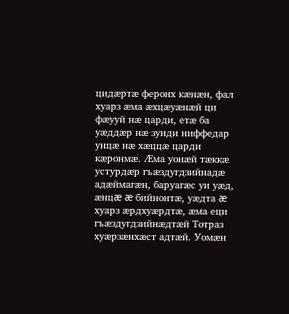цидæртæ феронх кæнæн, фал хуарз æма æхцæуæнæй ци фæууй нæ царди, етæ ба уæддæр нæ зунди ниффедар унцæ нæ хæццæ царди кæронмæ. Æма уонæй тæккæ устурдæр гъæздугдзийнадæ адæймагæн, баруагæс уи уæд, æнцæ æ бийнонтæ, уæдта æ хуарз æрдхуæрдтæ, æма еци гъæздугдзийнæдтæй Тотраз хуæрзæнхæст адтæй. Уомæн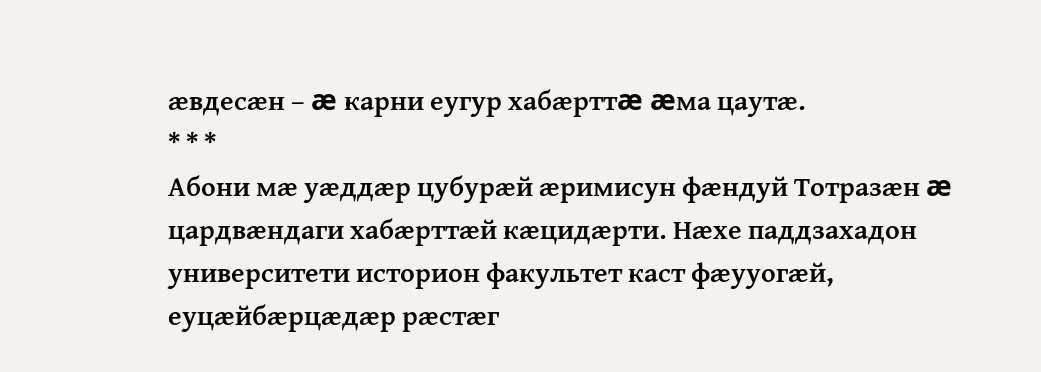æвдесæн – æ карни еугур хабæрттæ æма цаутæ.
* * *
Абони мæ уæддæр цубурæй æримисун фæндуй Тотразæн æ цардвæндаги хабæрттæй кæцидæрти. Нæхе паддзахадон университети историон факультет каст фæууогæй, еуцæйбæрцæдæр рæстæг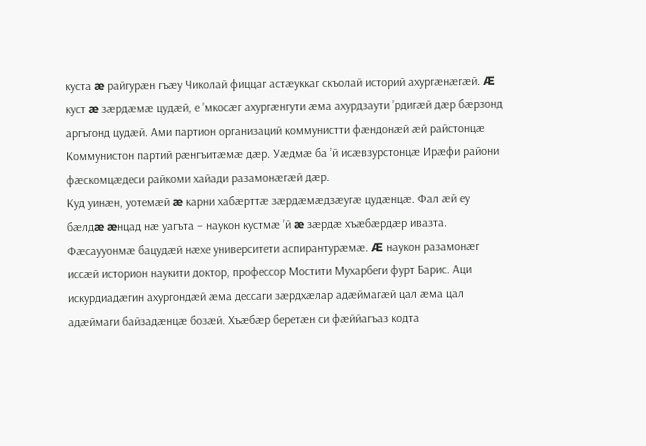куста æ райгурæн гъæу Чиколай фиццаг астæуккаг скъолай историй ахургæнæгæй. Æ куст æ зæрдæмæ цудæй, е ’мкосæг ахургæнгути æма ахурдзаути ’рдигæй дæр бæрзонд аргъгонд цудæй. Ами партион организаций коммунистти фæндонæй æй райстонцæ Коммунистон партий рæнгъитæмæ дæр. Уæдмæ ба ’й исæвзурстонцæ Ирæфи райони фæскомцæдеси райкоми хайади разамонæгæй дæр.
Куд уинæн, уотемæй æ карни хабæрттæ зæрдæмæдзæугæ цудæнцæ. Фал æй еу бæлдæ æнцад нæ уагъта – наукон кустмæ ’й æ зæрдæ хъæбæрдæр ивазта. Фæсаууонмæ бацудæй нæхе университети аспирантурæмæ. Æ наукон разамонæг иссæй историон наукити доктор, профессор Мостити Мухарбеги фурт Барис. Аци искурдиадæгин ахургондæй æма дессаги зæрдхæлар адæймагæй цал æма цал адæймаги байзадæнцæ бозæй. Хъæбæр беретæн си фæййагъаз кодта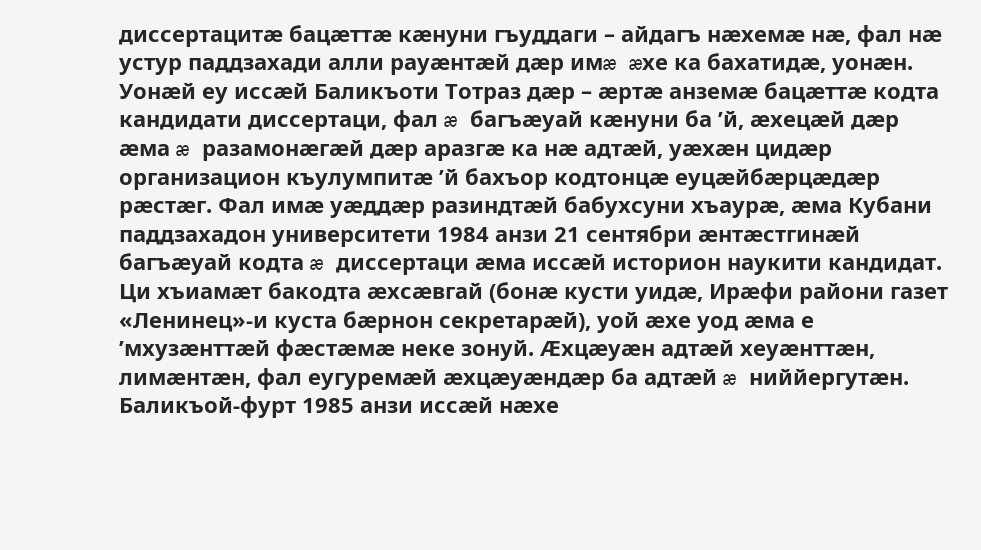диссертацитæ бацæттæ кæнуни гъуддаги – айдагъ нæхемæ нæ, фал нæ устур паддзахади алли рауæнтæй дæр имæ æхе ка бахатидæ, уонæн. Уонæй еу иссæй Баликъоти Тотраз дæр – æртæ анземæ бацæттæ кодта кандидати диссертаци, фал æ багъæуай кæнуни ба ’й, æхецæй дæр æма æ разамонæгæй дæр аразгæ ка нæ адтæй, уæхæн цидæр организацион къулумпитæ ’й бахъор кодтонцæ еуцæйбæрцæдæр рæстæг. Фал имæ уæддæр разиндтæй бабухсуни хъаурæ, æма Кубани паддзахадон университети 1984 анзи 21 сентябри æнтæстгинæй багъæуай кодта æ диссертаци æма иссæй историон наукити кандидат. Ци хъиамæт бакодта æхсæвгай (бонæ кусти уидæ, Ирæфи райони газет «Ленинец»-и куста бæрнон секретарæй), уой æхе уод æма е ’мхузæнттæй фæстæмæ неке зонуй. Æхцæуæн адтæй хеуæнттæн, лимæнтæн, фал еугуремæй æхцæуæндæр ба адтæй æ ниййергутæн.
Баликъой-фурт 1985 анзи иссæй нæхе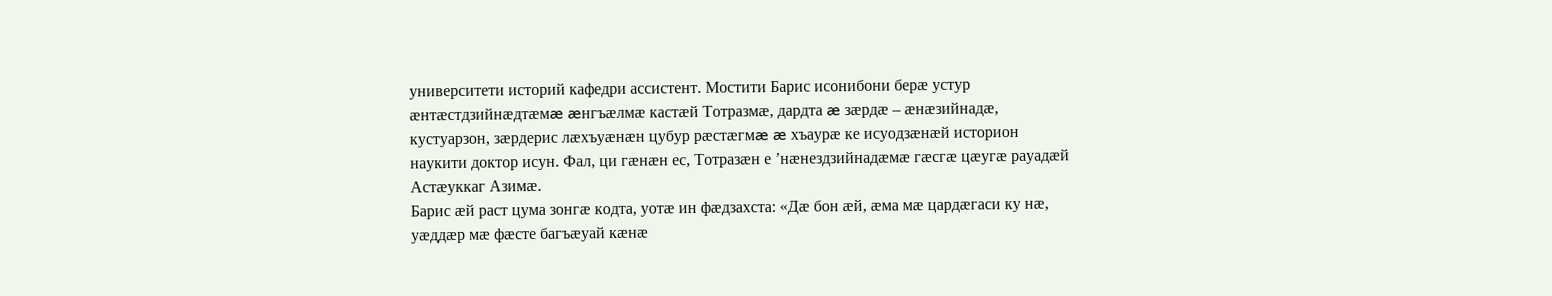университети историй кафедри ассистент. Мостити Барис исонибони берæ устур æнтæстдзийнæдтæмæ æнгъæлмæ кастæй Тотразмæ, дардта æ зæрдæ – æнæзийнадæ, кустуарзон, зæрдерис лæхъуæнæн цубур рæстæгмæ æ хъаурæ ке исуодзæнæй историон наукити доктор исун. Фал, ци гæнæн ес, Тотразæн е ’нæнездзийнадæмæ гæсгæ цæугæ рауадæй Астæуккаг Азимæ.
Барис æй раст цума зонгæ кодта, уотæ ин фæдзахста: «Дæ бон æй, æма мæ цардæгаси ку нæ, уæддæр мæ фæсте багъæуай кæнæ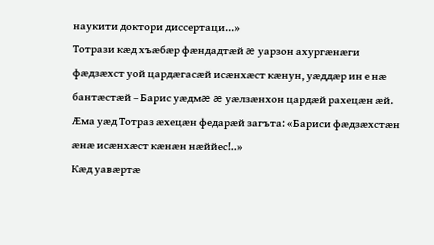наукити доктори диссертаци…»
Тотрази кæд хъæбæр фæндадтæй æ уарзон ахургæнæги фæдзæхст уой цардæгасæй исæнхæст кæнун, уæддæр ин е нæ бантæстæй – Барис уæдмæ æ уæлзæнхон цардæй рахецæн æй. Æма уæд Тотраз æхецæн федарæй загъта: «Бариси фæдзæхстæн æнæ исæнхæст кæнæн нæййес!..»
Кæд уавæртæ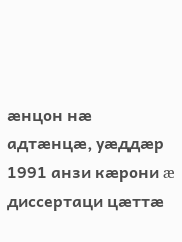æнцон нæ адтæнцæ, уæддæр 1991 анзи кæрони æ диссертаци цæттæ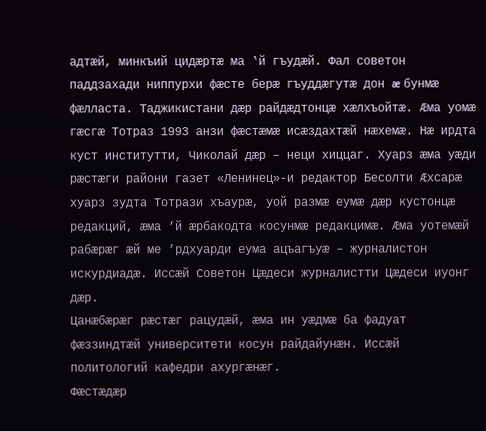адтæй, минкъий цидæртæ ма ‛й гъудæй. Фал советон паддзахади ниппурхи фæсте берæ гъуддæгутæ дон æ бунмæ фæлласта. Таджикистани дæр райдæдтонцæ хæлхъойтæ. Æма уомæ гæсгæ Тотраз 1993 анзи фæстæмæ исæздахтæй нæхемæ. Нæ ирдта куст институтти, Чиколай дæр – неци хиццаг. Хуарз æма уæди рæстæги райони газет «Ленинец»-и редактор Бесолти Æхсарæ хуарз зудта Тотрази хъаурæ, уой размæ еумæ дæр кустонцæ редакций, æма ’й æрбакодта косунмæ редакцимæ. Æма уотемæй рабæрæг æй ме ’рдхуарди еума ацъагъуæ – журналистон искурдиадæ. Иссæй Советон Цæдеси журналистти Цæдеси иуонг дæр.
Цанæбæрæг рæстæг рацудæй, æма ин уæдмæ ба фадуат фæззиндтæй университети косун райдайунæн. Иссæй политологий кафедри ахургæнæг.
Фæстæдæр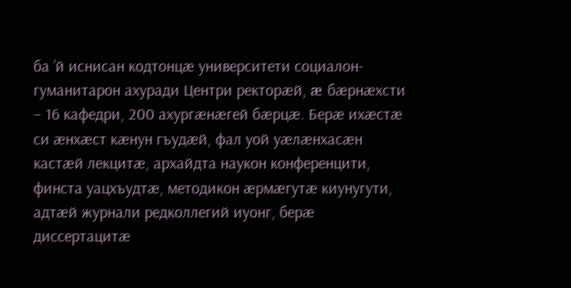ба ’й иснисан кодтонцæ университети социалон-гуманитарон ахуради Центри ректорæй, æ бæрнæхсти – 16 кафедри, 200 ахургæнæгей бæрцæ. Берæ ихæстæ си æнхæст кæнун гъудæй, фал уой уæлæнхасæн кастæй лекцитæ, архайдта наукон конференцити, финста уацхъудтæ, методикон æрмæгутæ киунугути, адтæй журнали редколлегий иуонг, берæ диссертацитæ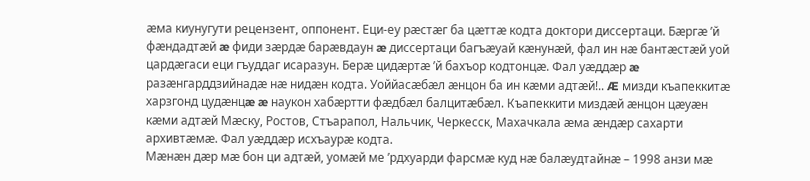æма киунугути рецензент, оппонент. Еци-еу рæстæг ба цæттæ кодта доктори диссертаци. Бæргæ ’й фæндадтæй æ фиди зæрдæ барæвдаун æ диссертаци багъæуай кæнунæй, фал ин нæ бантæстæй уой цардæгаси еци гъуддаг исаразун. Берæ цидæртæ ’й бахъор кодтонцæ. Фал уæддæр æ разæнгарддзийнадæ нæ нидæн кодта. Уоййасæбæл æнцон ба ин кæми адтæй!.. Æ мизди къапеккитæ харзгонд цудæнцæ æ наукон хабæртти фæдбæл балцитæбæл. Къапеккити миздæй æнцон цæуæн кæми адтæй Мæску, Ростов, Стъарапол, Нальчик, Черкесск, Махачкала æма æндæр сахарти архивтæмæ. Фал уæддæр исхъаурæ кодта.
Мæнæн дæр мæ бон ци адтæй, уомæй ме ’рдхуарди фарсмæ куд нæ балæудтайнæ – 1998 анзи мæ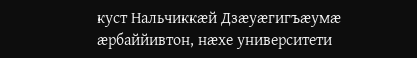куст Нальчиккæй Дзæуæгигъæумæ æрбаййивтон, нæхе университети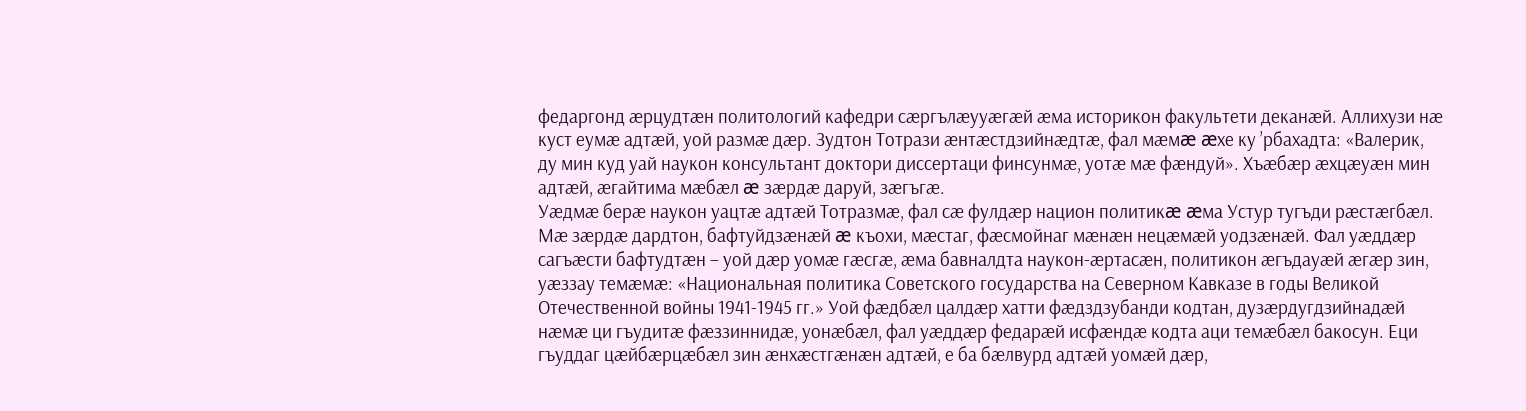федаргонд æрцудтæн политологий кафедри сæргълæууæгæй æма историкон факультети деканæй. Аллихузи нæ куст еумæ адтæй, уой размæ дæр. Зудтон Тотрази æнтæстдзийнæдтæ, фал мæмæ æхе ку ’рбахадта: «Валерик, ду мин куд уай наукон консультант доктори диссертаци финсунмæ, уотæ мæ фæндуй». Хъæбæр æхцæуæн мин адтæй, æгайтима мæбæл æ зæрдæ даруй, зæгъгæ.
Уæдмæ берæ наукон уацтæ адтæй Тотразмæ, фал сæ фулдæр национ политикæ æма Устур тугъди рæстæгбæл. Мæ зæрдæ дардтон, бафтуйдзæнæй æ къохи, мæстаг, фæсмойнаг мæнæн нецæмæй уодзæнæй. Фал уæддæр сагъæсти бафтудтæн – уой дæр уомæ гæсгæ, æма бавналдта наукон-æртасæн, политикон æгъдауæй æгæр зин, уæззау темæмæ: «Национальная политика Советского государства на Северном Кавказе в годы Великой Отечественной войны 1941-1945 гг.» Уой фæдбæл цалдæр хатти фæдздзубанди кодтан, дузæрдугдзийнадæй нæмæ ци гъудитæ фæззиннидæ, уонæбæл, фал уæддæр федарæй исфæндæ кодта аци темæбæл бакосун. Еци гъуддаг цæйбæрцæбæл зин æнхæстгæнæн адтæй, е ба бæлвурд адтæй уомæй дæр,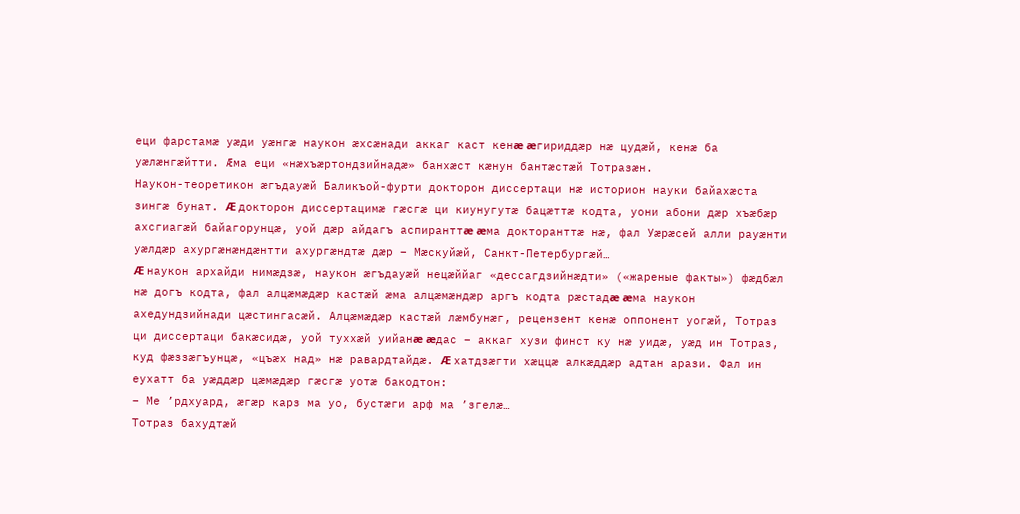еци фарстамæ уæди уæнгæ наукон æхсæнади аккаг каст кенæ æгириддæр нæ цудæй, кенæ ба уæлæнгæйтти. Æма еци «нæхъæртондзийнадæ» банхæст кæнун бантæстæй Тотразæн.
Наукон-теоретикон æгъдауæй Баликъой-фурти докторон диссертаци нæ историон науки байахæста зингæ бунат. Æ докторон диссертацимæ гæсгæ ци киунугутæ бацæттæ кодта, уони абони дæр хъæбæр ахсгиагæй байагорунцæ, уой дæр айдагъ аспиранттæ æма докторанттæ нæ, фал Уæрæсей алли рауæнти уæлдæр ахургæнæндæнтти ахургæндтæ дæр – Мæскуйæй, Санкт-Петербургæй…
Æ наукон архайди нимæдзæ, наукон æгъдауæй нецæййаг «дессагдзийнæдти» («жареные факты») фæдбæл нæ догъ кодта, фал алцæмæдæр кастæй æма алцæмæндæр аргъ кодта рæстадæ æма наукон ахедундзийнади цæстингасæй. Алцæмæдæр кастæй лæмбунæг, рецензент кенæ оппонент уогæй, Тотраз ци диссертаци бакæсидæ, уой туххæй уийанæ æдас – аккаг хузи финст ку нæ уидæ, уæд ин Тотраз, куд фæззæгъунцæ, «цъæх над» нæ равардтайдæ. Æ хатдзæгти хæццæ алкæддæр адтан арази. Фал ин еухатт ба уæддæр цæмæдæр гæсгæ уотæ бакодтон:
– Ме ’рдхуард, æгæр карз ма уо, бустæги арф ма ’згелæ…
Тотраз бахудтæй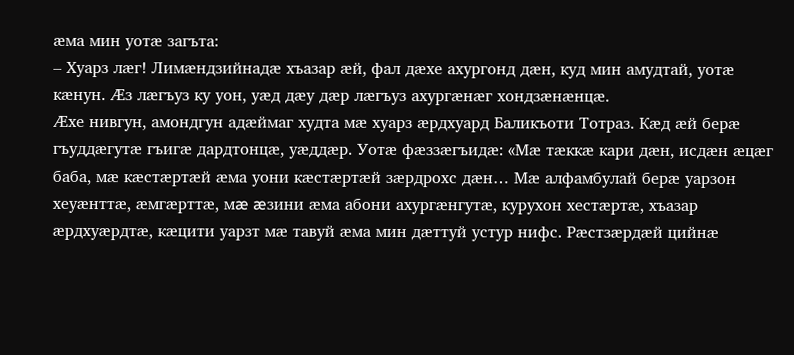æма мин уотæ загъта:
– Хуарз лæг! Лимæндзийнадæ хъазар æй, фал дæхе ахургонд дæн, куд мин амудтай, уотæ кæнун. Æз лæгъуз ку уон, уæд дæу дæр лæгъуз ахургæнæг хондзæнæнцæ.
Æхе нивгун, амондгун адæймаг худта мæ хуарз æрдхуард Баликъоти Тотраз. Кæд æй берæ гъуддæгутæ гъигæ дардтонцæ, уæддæр. Уотæ фæззæгъидæ: «Мæ тæккæ кари дæн, исдæн æцæг баба, мæ кæстæртæй æма уони кæстæртæй зæрдрохс дæн… Мæ алфамбулай берæ уарзон хеуæнттæ, æмгæрттæ, мæ æзини æма абони ахургæнгутæ, курухон хестæртæ, хъазар æрдхуæрдтæ, кæцити уарзт мæ тавуй æма мин дæттуй устур нифс. Рæстзæрдæй цийнæ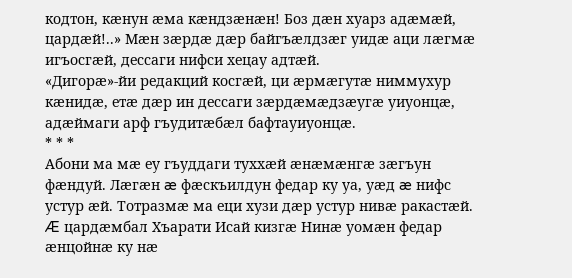кодтон, кæнун æма кæндзæнæн! Боз дæн хуарз адæмæй, цардæй!..» Мæн зæрдæ дæр байгъæлдзæг уидæ аци лæгмæ игъосгæй, дессаги нифси хецау адтæй.
«Дигорæ»-йи редакций косгæй, ци æрмæгутæ ниммухур кæнидæ, етæ дæр ин дессаги зæрдæмæдзæугæ уиуонцæ, адæймаги арф гъудитæбæл бафтауиуонцæ.
* * *
Абони ма мæ еу гъуддаги туххæй æнæмæнгæ зæгъун фæндуй. Лæгæн æ фæскъилдун федар ку уа, уæд æ нифс устур æй. Тотразмæ ма еци хузи дæр устур нивæ ракастæй. Æ цардæмбал Хъарати Исай кизгæ Нинæ уомæн федар æнцойнæ ку нæ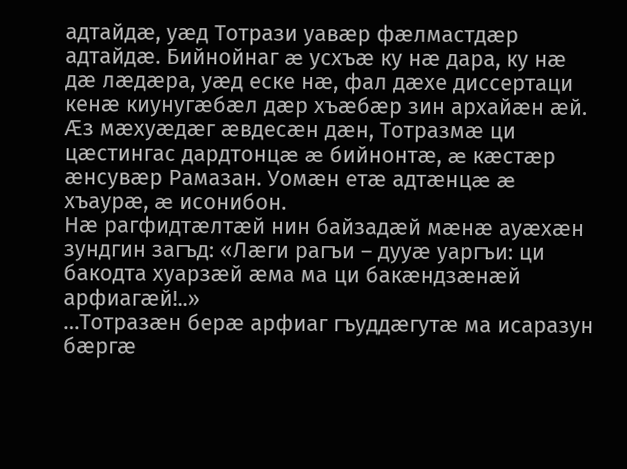адтайдæ, уæд Тотрази уавæр фæлмастдæр адтайдæ. Бийнойнаг æ усхъæ ку нæ дара, ку нæ дæ лæдæра, уæд еске нæ, фал дæхе диссертаци кенæ киунугæбæл дæр хъæбæр зин архайæн æй. Æз мæхуæдæг æвдесæн дæн, Тотразмæ ци цæстингас дардтонцæ æ бийнонтæ, æ кæстæр æнсувæр Рамазан. Уомæн етæ адтæнцæ æ хъаурæ, æ исонибон.
Нæ рагфидтæлтæй нин байзадæй мæнæ ауæхæн зундгин загъд: «Лæги рагъи – дууæ уаргъи: ци бакодта хуарзæй æма ма ци бакæндзæнæй арфиагæй!..»
…Тотразæн берæ арфиаг гъуддæгутæ ма исаразун бæргæ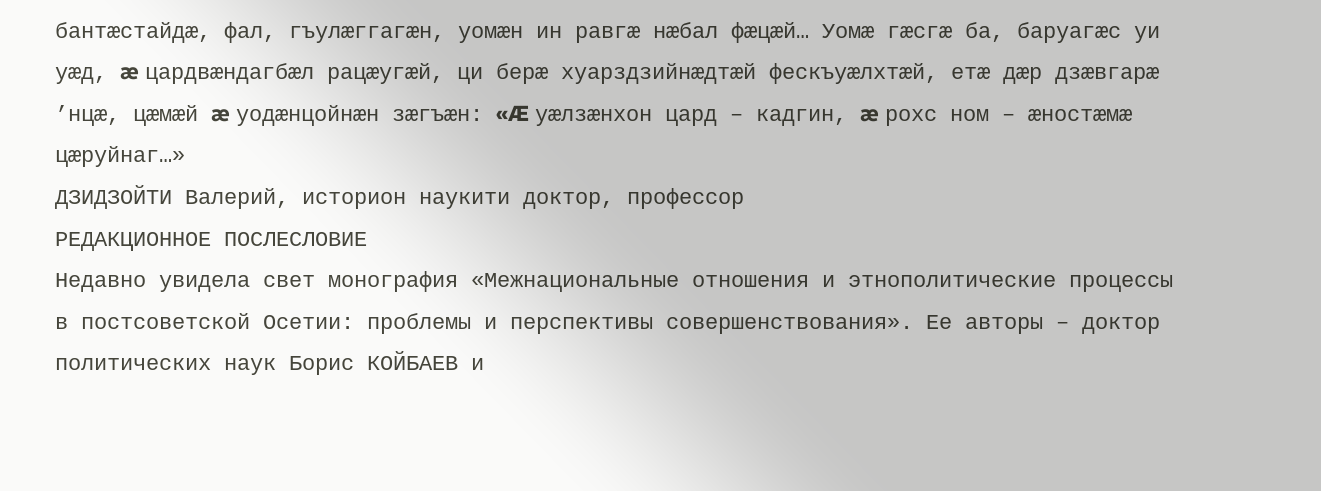бантæстайдæ, фал, гъулæггагæн, уомæн ин равгæ нæбал фæцæй… Уомæ гæсгæ ба, баруагæс уи уæд, æ цардвæндагбæл рацæугæй, ци берæ хуарздзийнæдтæй фескъуæлхтæй, етæ дæр дзæвгарæ ’нцæ, цæмæй æ уодæнцойнæн зæгъæн: «Æ уæлзæнхон цард – кадгин, æ рохс ном – æностæмæ цæруйнаг…»
ДЗИДЗОЙТИ Валерий, историон наукити доктор, профессор
РЕДАКЦИОННОЕ ПОСЛЕСЛОВИЕ
Недавно увидела свет монография «Межнациональные отношения и этнополитические процессы в постсоветской Осетии: проблемы и перспективы совершенствования». Ее авторы – доктор политических наук Борис КОЙБАЕВ и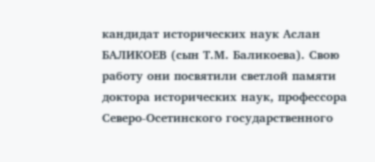кандидат исторических наук Аслан БАЛИКОЕВ (сын Т.М. Баликоева). Свою работу они посвятили светлой памяти доктора исторических наук, профессора Северо-Осетинского государственного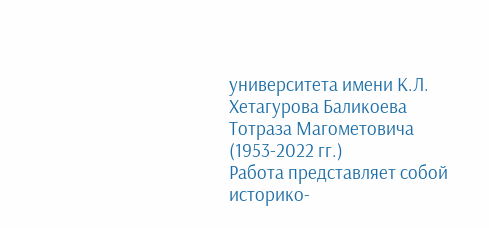университета имени К.Л. Хетагурова Баликоева Тотраза Магометовича (1953-2022 гг.)
Работа представляет собой историко-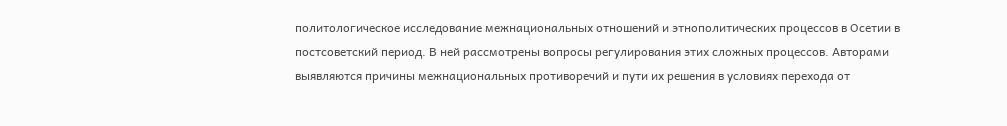политологическое исследование межнациональных отношений и этнополитических процессов в Осетии в постсоветский период. В ней рассмотрены вопросы регулирования этих сложных процессов. Авторами выявляются причины межнациональных противоречий и пути их решения в условиях перехода от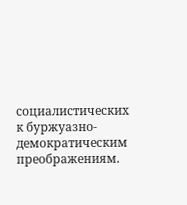социалистических к буржуазно-демократическим преображениям.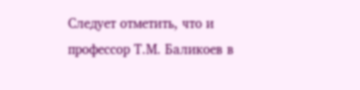Следует отметить, что и профессор Т.М. Баликоев в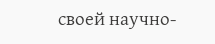своей научно-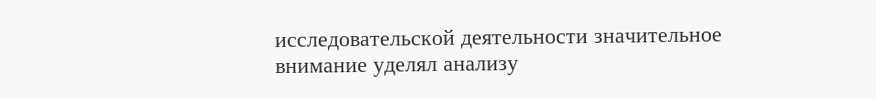исследовательской деятельности значительное внимание уделял анализу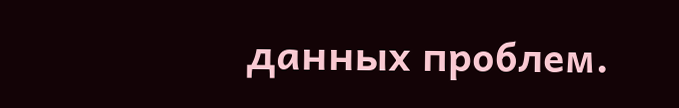данных проблем.